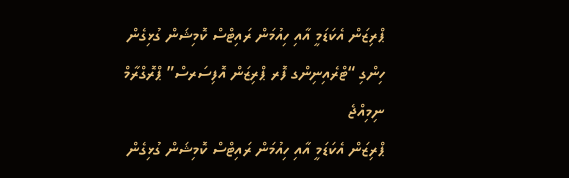ޕްރިޒަން އެކަޑަމީ އާއި ހިއުމަން ރައިޓްސް ކޮމިޝަން ގުޅިގެން ހިންގި “ޓްރެއިނިންގ ފޮރ ޕްރިޒަން އޮފިސަރސް” ޕްރޮގްރާމް ނިމިއްޖެ
ޕްރިޒަން އެކަޑަމީ އާއި ހިއުމަން ރައިޓްސް ކޮމިޝަން ގުޅިގެން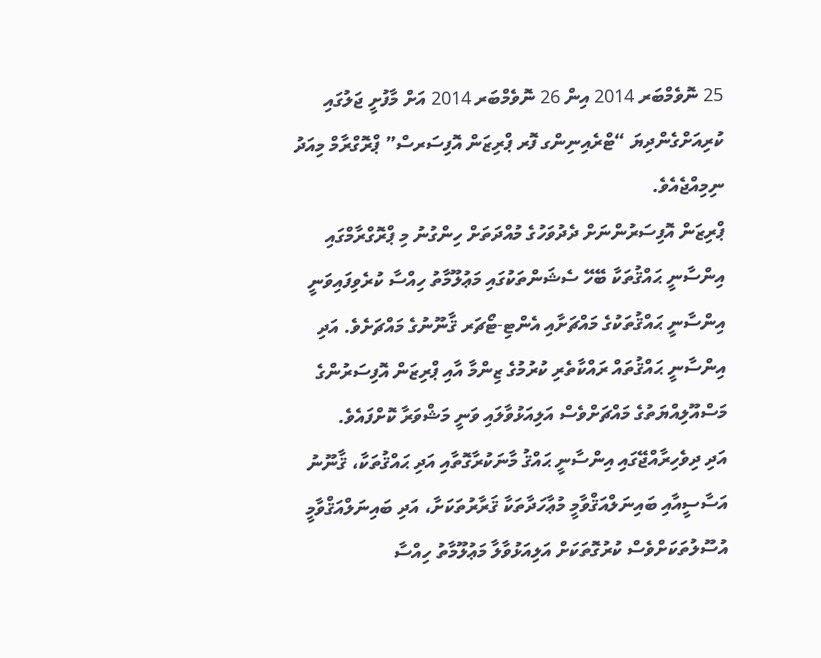25 ނޮވެމްބަރ 2014 އިން 26 ނޮވެމްބަރ 2014 އަށް މާފުށީ ޖަލުގައި ކުރިއަށްގެންދިޔަ “ޓްރެއިނިންގ ފޮރ ޕްރިޒަން އޮފިސަރސް” ޕްރޮގްރާމް މިއަދު ނިމިއްޖެއެވެ.
ޕްރިޒަން އޮފިސަރުންނަށް ދެދުވަހުގެ މުއްދަތަށް ހިންގުނު މި ޕްރޮގްރާމްގައި އިންސާނީ ޙައްޤުތަކާ ބޭހޭ ސެޝަންތަކުގައި މަޢުލޫމާތު ހިއްސާ ކުރެވިފައިވަނީ އިންސާނީ ޙައްޤުތަކުގެ މައްޗަށާއި އެންޓި-ޓޯޗަރ ޤާނޫނުގެ މައްޗަށެވެ. އަދި އިންސާނީ ޙައްޤުތައް ރައްކާތެރި ކުރުމުގެ ޒިންމާ އާއި ޕްރިޒަން އޮފިސަރުންގެ މަސްއޫލިއްޔަތުގެ މައްޗަށްވެސް އަލިއަޅުވާލައި ވަނީ މަޝްވަރާ ކޮށްފައެވެ.
އަދި ދިވެހިރާއްޖޭގައި އިންސާނީ ޙައްޤު މާނަކުރާގޮތާއި އަދި ޙައްޤުތަކާ، ޤާނޫނު އަސާސީއާއި ބައިނަލްއަޤްވާމީ މުޢާހަދާތަކާ ޤަރާރުތަކަށާ، އަދި ބައިނަލްއަޤްވާމީ އުސޫލުތަކަށްވެސް ކުރުގޮތަކަށް އަލިއަޅުވާލާ މަޢުލޫމާތު ހިއްސާ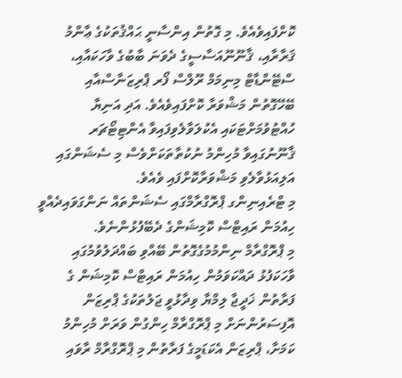ކޮށްފައިވެއެވެ. މި ގޮތުން އިންސާނީ ޙައްޤުތަކުގެ ޢާންމު ޤަރާރާއި، ޤާނޫނޫއަސާސީގެ ދެވަނަ ބާބުގެ ވާހަކައާއި، ސްޓޭންޑާޓް މިނިމަމް ރޫލްސް ފޯރ ޕްރިޒަނާސްއާއި ބޭހޭގޮތުން މަޝްވަރާ ކޮށްފައިވެއެވެ. އަދި އަނިޔާ ހުއްޓުވުމަށްޓަކައި އެކުލަވާލެވިފައިވާ އެންޓިޓޯޗަރ ޤާނޫނުގައިވާ މުހިންމު ނުކުތާތަކަށްވެސް މި ސެޝަންގައި އަލިއަޅުވާލެވި މަޝްވަރާކޮށްފައި ވެއެވެ.
މި ޓްރެއިނިންގ ޕްރޮގްރާމްގައި ސެޝަންތައް ނަންގަވައިދެއްވީ ހިއުމަން ރައިޓްސް ކޮމިޝަންގެ ދެބޭފުޅުންނެވެ.
މި ޕްރޮގްރާމް ނިންމުމުގެގޮތުން ބޭއްވި ބައްދަލުވުމުގައި ވާހަކަފުޅު ދައްކަވަމުން ހިއުމަން ރައިޓްސް ކޮމިޝަން ގެ ފަރާތުން ޚަދީޖާ ލިމްޔާ ވިދާޅުވީ ޖަލުތަކުގެ ޕްރިޒަން އޮފިސަރުންނަށް މި ޕްރޮގްރާމް ހިންގުން ވަރަށް މުހިންމު ކަމަށާ، ޕްރިޒަން އެކަޑަމީގެ ފަރާތުން މި ޕްރޮގްރާމް ރާވައި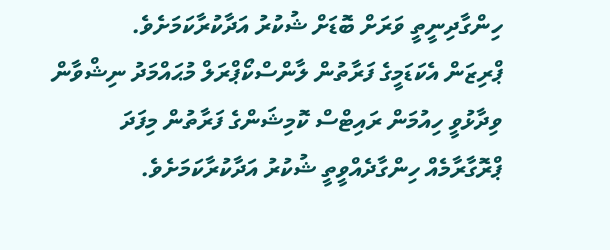ހިންގާދިނީތީ ވަރަށް ބޮޑަށް ޝުކުރު އަދާކުރާކަމަށެވެ.
ޕްރިޒަން އެކަޑަމީގެ ފަރާތުން ލާންސްކޯޕްރަލް މުޙައްމަދު ނިޝްވާން ވިދާޅުވީ ހިއުމަން ރައިޓްސް ކޮމިޝަންގެ ފަރާތުން މިފަދަ ޕްރޮގާރާމެއް ހިންގާދެއްވީތީ ޝުކުރު އަދާކުރާކަމަށެވެ.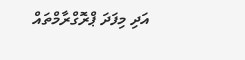އަދި މިފަދަ ޕްރޮގްރާމްތައް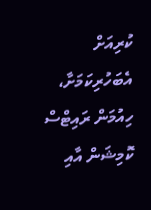ކުރިއަށް އެބަހުރިކަމަށާ، ހިއުމަން ރައިޓްސް ކޮމިޝަން އާއި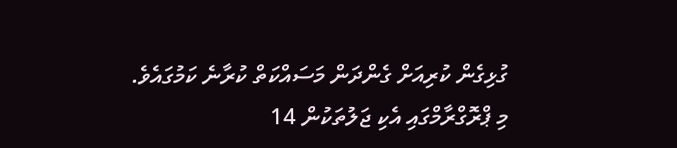ގުޅިގެން ކުރިއަށް ގެންދަން މަސައްކަތް ކުރާނެ ކަމުގައެވެ.
މި ޕްރޮގްރާމްގައި އެކި ޖަލުތަކުން 14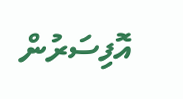އޮފިސަރުން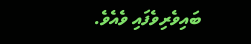ބައިވެރިވެފައި ވެއެވެ.